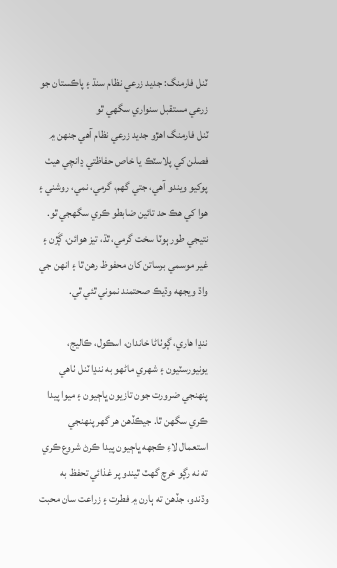ٽنل فارمنگ: جديد زرعي نظام سنڌ ۽ پاڪستان جو زرعي مستقبل سنواري سگھي ٿو
ٽنل فارمنگ اهڙو جديد زرعي نظام آهي جنهن ۾ فصلن کي پلاسٽڪ يا خاص حفاظتي ڍانچي هيٺ پوکيو ويندو آهي، جتي گهم، گرمي، نمي، روشني ۽ هوا کي هڪ حد تائين ضابطو ڪري سگهجي ٿو. نتيجي طور ٻوٽا سخت گرمي، ٿڌ، تيز هوائن، ڳَڙن ۽ غير موسمي برساتن کان محفوظ رهن ٿا ۽ انهن جي واڌ ويجهه وڌيڪ صحتمند نموني ٿئي ٿي.

ننڍا هاري، ڳوٺاڻا خاندان، اسڪول، ڪاليج، يونيورسٽيون ۽ شهري ماڻهو به ننڍا ٽنل ٺاهي پنهنجي ضرورت جون تازيون ڀاڄيون ۽ ميوا پيدا ڪري سگهن ٿا. جيڪڏهن هر گهر پنهنجي استعمال لاءِ ڪجهه ڀاڄيون پيدا ڪرڻ شروع ڪري ته نه رڳو خرچ گهٽ ٿيندو پر غذائي تحفظ به وڌندو، جڏهن ته ٻارن ۾ فطرت ۽ زراعت سان محبت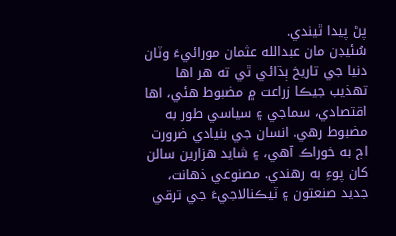پڻ پيدا ٿيندي.
سُئيڊن مان عبدالله عثمان مورائيءَ وٽان
دنيا جي تاريخ ٻڌائي ٿي ته هر اها تهذيب جيڪا زراعت ۾ مضبوط هئي، اها اقتصادي، سماجي ۽ سياسي طور به مضبوط رهي. انسان جي بنيادي ضرورت اڄ به خوراڪ آهي، ۽ شايد هزارين سالن کان پوءِ به رهندي. مصنوعي ذهانت، جديد صنعتون ۽ ٽيڪنالاجيءَ جي ترقي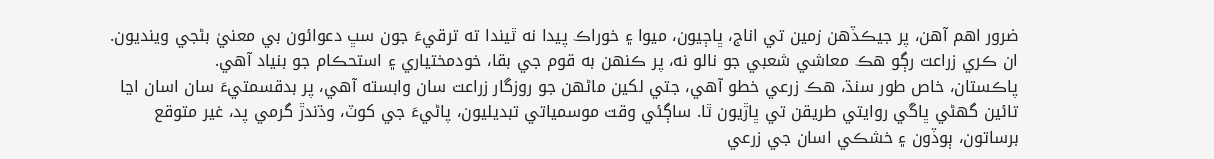ضرور اهم آهن، پر جيڪڏهن زمين تي اناج، ڀاڄيون، ميوا ۽ خوراڪ پيدا نه ٿيندا ته ترقيءَ جون سڀ دعوائون بي معنيٰ بڻجي وينديون. ان ڪري زراعت رڳو هڪ معاشي شعبي جو نالو نه، پر ڪنهن به قوم جي بقا، خودمختياري ۽ استحڪام جو بنياد آهي.
پاڪستان، خاص طور سنڌ، هڪ زرعي خطو آهي، جتي لکين ماڻهن جو روزگار زراعت سان وابسته آهي، پر بدقسمتيءَ سان اسان اڃا تائين گهڻي ڀاڱي روايتي طريقن تي ڀاڙيون ٿا. ساڳئي وقت موسمياتي تبديليون، پاڻيءَ جي کوٽ، وڌندڙ گرمي پد، غير متوقع برساتون، ٻوڏون ۽ خشڪي اسان جي زرعي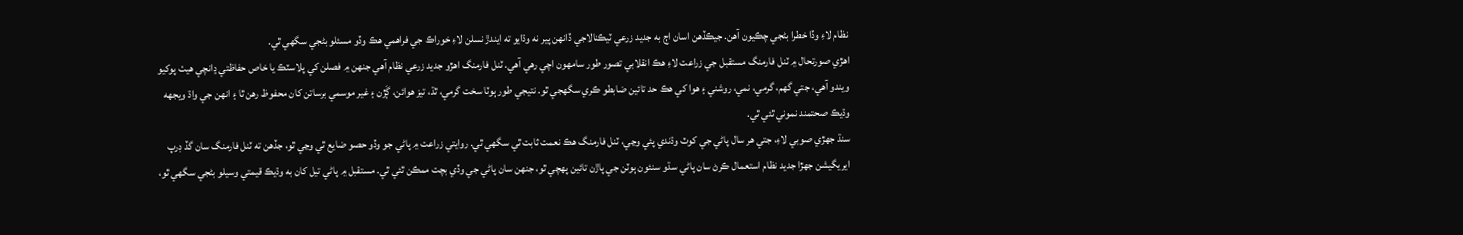نظام لاءِ وڏا خطرا بڻجي چڪيون آهن. جيڪڏهن اسان اڄ به جديد زرعي ٽيڪنالاجي ڏانهن پير نه وڌايو ته ايندڙ نسلن لاءِ خوراڪ جي فراهمي هڪ وڏو مسئلو بڻجي سگهي ٿي.
اهڙي صورتحال ۾ ٽنل فارمنگ مستقبل جي زراعت لاءِ هڪ انقلابي تصور طور سامهون اچي رهي آهي. ٽنل فارمنگ اهڙو جديد زرعي نظام آهي جنهن ۾ فصلن کي پلاسٽڪ يا خاص حفاظتي ڍانچي هيٺ پوکيو ويندو آهي، جتي گهم، گرمي، نمي، روشني ۽ هوا کي هڪ حد تائين ضابطو ڪري سگهجي ٿو. نتيجي طور ٻوٽا سخت گرمي، ٿڌ، تيز هوائن، ڳَڙن ۽ غير موسمي برساتن کان محفوظ رهن ٿا ۽ انهن جي واڌ ويجهه وڌيڪ صحتمند نموني ٿئي ٿي.
سنڌ جهڙي صوبي لاءِ، جتي هر سال پاڻي جي کوٽ وڌندي پئي وڃي، ٽنل فارمنگ هڪ نعمت ثابت ٿي سگهي ٿي. روايتي زراعت ۾ پاڻي جو وڏو حصو ضايع ٿي وڃي ٿو، جڏهن ته ٽنل فارمنگ سان گڏ ڊرپ ايريگيشن جهڙا جديد نظام استعمال ڪرڻ سان پاڻي سڌو سنئون ٻوٽن جي پاڙن تائين پهچي ٿو، جنهن سان پاڻي جي وڏي بچت ممڪن ٿئي ٿي. مستقبل ۾ پاڻي تيل کان به وڌيڪ قيمتي وسيلو بڻجي سگهي ٿو،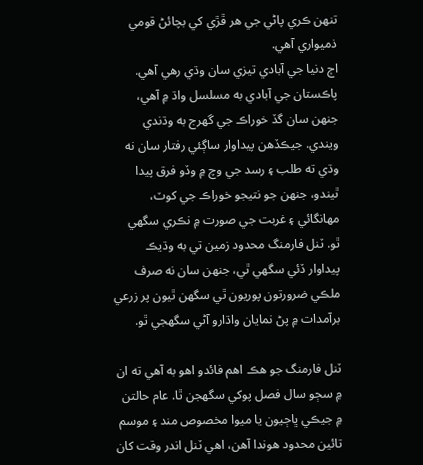تنهن ڪري پاڻي جي هر ڦڙي کي بچائڻ قومي ذميواري آهي.
اڄ دنيا جي آبادي تيزي سان وڌي رهي آهي. پاڪستان جي آبادي به مسلسل واڌ ۾ آهي، جنهن سان گڏ خوراڪ جي گهرج به وڌندي ويندي. جيڪڏهن پيداوار ساڳئي رفتار سان نه وڌي ته طلب ۽ رسد جي وچ ۾ وڏو فرق پيدا ٿيندو، جنهن جو نتيجو خوراڪ جي کوٽ، مهانگائي ۽ غربت جي صورت ۾ نڪري سگهي ٿو. ٽنل فارمنگ محدود زمين تي به وڌيڪ پيداوار ڏئي سگهي ٿي، جنهن سان نه صرف ملڪي ضرورتون پوريون ٿي سگهن ٿيون پر زرعي برآمدات ۾ پڻ نمايان واڌارو آڻي سگهجي ٿو.

ٽنل فارمنگ جو هڪ اهم فائدو اهو به آهي ته ان ۾ سڄو سال فصل پوکي سگهجن ٿا. عام حالتن ۾ جيڪي ڀاڄيون يا ميوا مخصوص مند ۽ موسم تائين محدود هوندا آهن، اهي ٽنل اندر وقت کان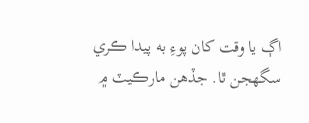اڳ يا وقت کان پوءِ به پيدا ڪري سگهجن ٿا. جڏهن مارڪيٽ ۾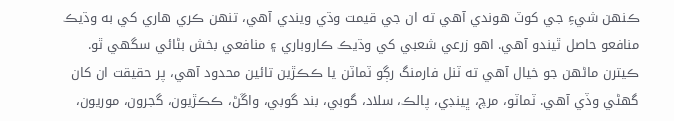ڪنهن شيءِ جي کوٽ هوندي آهي ته ان جي قيمت وڌي ويندي آهي، تنهن ڪري هاري کي به وڌيڪ منافعو حاصل ٿيندو آهي. اهو زرعي شعبي کي وڌيڪ ڪاروباري ۽ منافعي بخش بڻائي سگهي ٿو.
ڪيترن ماڻهن جو خيال آهي ته ٽنل فارمنگ رڳو ٽماٽن يا ڪڪڙين تائين محدود آهي، پر حقيقت ان کان گهڻي وڏي آهي. ٽماٽو، مرچ، ڀينڊي، پالڪ، سلاد، گوبي، بند گوبي، واڱڻ، ڪڪڙيون، گجرون، موريون،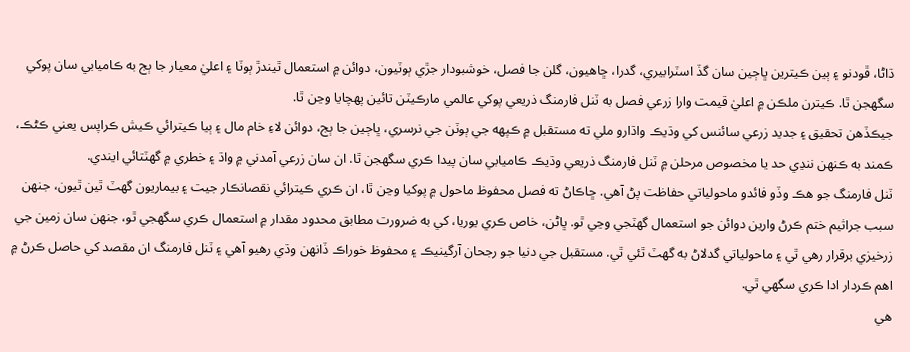ڌاڻا، ڦودنو ۽ ٻين ڪيترين ڀاڄين سان گڏ اسٽرابيري، گدرا، ڇاهيون، گلن جا فصل، خوشبودار جڙي ٻوٽيون، دوائن ۾ استعمال ٿيندڙ ٻوٽا ۽ اعليٰ معيار جا ٻج به ڪاميابي سان پوکي سگهجن ٿا. ڪيترن ملڪن ۾ اعليٰ قيمت وارا زرعي فصل به ٽنل فارمنگ ذريعي پوکي عالمي مارڪيٽن تائين پهچايا وڃن ٿا.
جيڪڏهن تحقيق ۽ جديد زرعي سائنس کي وڌيڪ واڌارو ملي ته مستقبل ۾ ڪپهه جي ٻوٽن جي نرسري، ڀاڄين جا ٻج، دوائن لاءِ خام مال ۽ ٻيا ڪيترائي ڪيش ڪراپس يعني ڪڻڪ، ڪمند به ڪنهن ننڍي حد يا مخصوص مرحلن ۾ ٽنل فارمنگ ذريعي وڌيڪ ڪاميابي سان پيدا ڪري سگهجن ٿا. ان سان زرعي آمدني ۾ واڌ ۽ خطري ۾ گهٽتائي ايندي.
ٽنل فارمنگ جو هڪ وڏو فائدو ماحولياتي حفاظت پڻ آهي. ڇاڪاڻ ته فصل محفوظ ماحول ۾ پوکيا وڃن ٿا، ان ڪري ڪيترائي نقصانڪار جيت ۽ بيماريون گهٽ ٿين ٿيون، جنهن سبب جراثيم ختم ڪرڻ وارين دوائن جو استعمال گهٽجي وڃي ٿو. ڀاڻن، خاص ڪري يوريا، کي به ضرورت مطابق محدود مقدار ۾ استعمال ڪري سگهجي ٿو، جنهن سان زمين جي زرخيزي برقرار رهي ٿي ۽ ماحولياتي گدلاڻ به گهٽ ٿئي ٿي. مستقبل جي دنيا جو رجحان آرگينيڪ ۽ محفوظ خوراڪ ڏانهن وڌي رهيو آهي ۽ ٽنل فارمنگ ان مقصد کي حاصل ڪرڻ ۾ اهم ڪردار ادا ڪري سگهي ٿي.
هي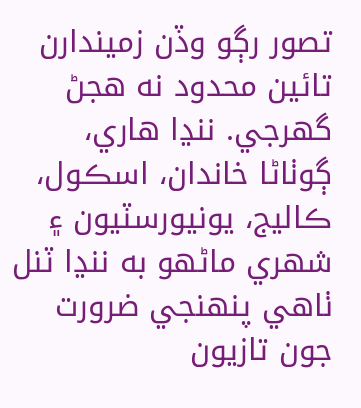تصور رڳو وڏن زميندارن تائين محدود نه هجڻ گهرجي. ننڍا هاري، ڳوٺاڻا خاندان، اسڪول، ڪاليج، يونيورسٽيون ۽ شهري ماڻهو به ننڍا ٽنل ٺاهي پنهنجي ضرورت جون تازيون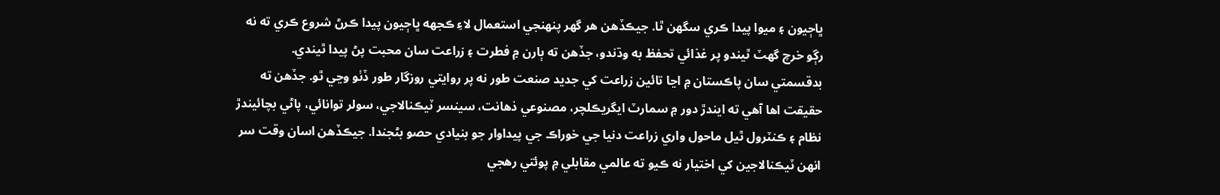ڀاڄيون ۽ ميوا پيدا ڪري سگهن ٿا. جيڪڏهن هر گهر پنهنجي استعمال لاءِ ڪجهه ڀاڄيون پيدا ڪرڻ شروع ڪري ته نه رڳو خرچ گهٽ ٿيندو پر غذائي تحفظ به وڌندو، جڏهن ته ٻارن ۾ فطرت ۽ زراعت سان محبت پڻ پيدا ٿيندي.
بدقسمتي سان پاڪستان ۾ اڃا تائين زراعت کي جديد صنعت طور نه پر روايتي روزگار طور ڏٺو وڃي ٿو. جڏهن ته حقيقت اها آهي ته ايندڙ دور ۾ سمارٽ ايگريڪلچر، مصنوعي ذهانت، سينسر ٽيڪنالاجي، سولر توانائي، پاڻي بچائيندڙ نظام ۽ ڪنٽرول ٿيل ماحول واري زراعت دنيا جي خوراڪ جي پيداوار جو بنيادي حصو بڻجندا. جيڪڏهن اسان وقت سر انهن ٽيڪنالاجين کي اختيار نه ڪيو ته عالمي مقابلي ۾ پوئتي رهجي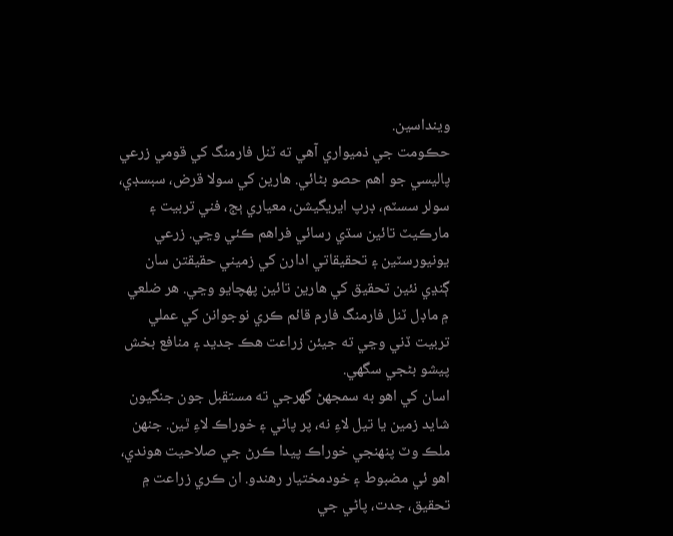وينداسين.
حڪومت جي ذميواري آهي ته ٽنل فارمنگ کي قومي زرعي پاليسي جو اهم حصو بڻائي. هارين کي سولا قرض، سبسڊي، سولر سسٽم، ڊرپ ايريگيشن، معياري ٻج، فني تربيت ۽ مارڪيٽ تائين سڌي رسائي فراهم ڪئي وڃي. زرعي يونيورسٽين ۽ تحقيقاتي ادارن کي زميني حقيقتن سان ڳنڍي نئين تحقيق کي هارين تائين پهچايو وڃي. هر ضلعي ۾ ماڊل ٽنل فارمنگ فارم قائم ڪري نوجوانن کي عملي تربيت ڏني وڃي ته جيئن زراعت هڪ جديد ۽ منافع بخش پيشو بڻجي سگهي.
اسان کي اهو به سمجهڻ گهرجي ته مستقبل جون جنگيون شايد زمين يا تيل لاءِ نه، پر پاڻي ۽ خوراڪ لاءِ ٿين. جنهن ملڪ وٽ پنهنجي خوراڪ پيدا ڪرڻ جي صلاحيت هوندي، اهو ئي مضبوط ۽ خودمختيار رهندو. ان ڪري زراعت ۾ تحقيق، جدت، پاڻي جي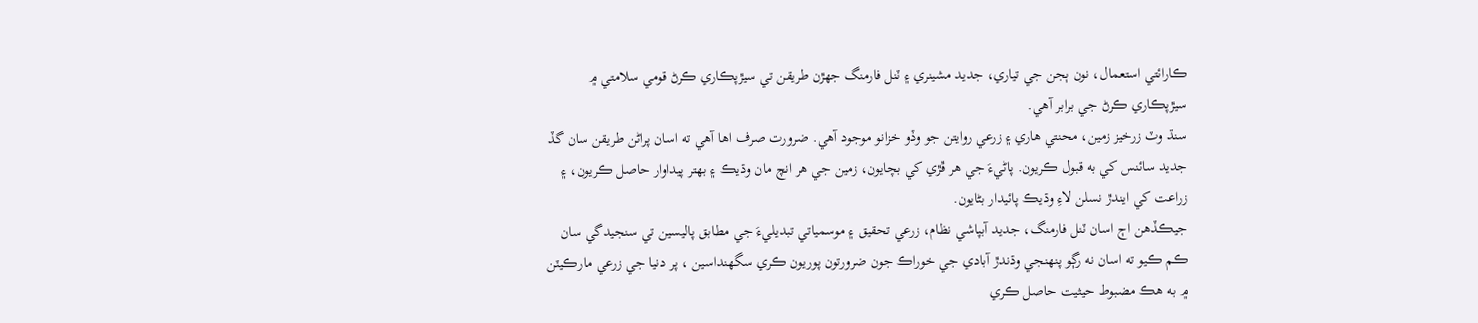ڪارائتي استعمال، نون ٻجن جي تياري، جديد مشينري ۽ ٽنل فارمنگ جهڙن طريقن تي سيڙپڪاري ڪرڻ قومي سلامتي ۾ سيڙپڪاري ڪرڻ جي برابر آهي.
سنڌ وٽ زرخيز زمين، محنتي هاري ۽ زرعي روايتن جو وڏو خزانو موجود آهي. ضرورت صرف اها آهي ته اسان پراڻن طريقن سان گڏ جديد سائنس کي به قبول ڪريون. پاڻيءَ جي هر ڦڙي کي بچايون، زمين جي هر انچ مان وڌيڪ ۽ بهتر پيداوار حاصل ڪريون، ۽ زراعت کي ايندڙ نسلن لاءِ وڌيڪ پائيدار بڻايون.
جيڪڏهن اڄ اسان ٽنل فارمنگ، جديد آبپاشي نظام، زرعي تحقيق ۽ موسمياتي تبديليءَ جي مطابق پاليسين تي سنجيدگي سان ڪم ڪيو ته اسان نه رڳو پنهنجي وڌندڙ آبادي جي خوراڪ جون ضرورتون پوريون ڪري سگهنداسين ، پر دنيا جي زرعي مارڪيٽن ۾ به هڪ مضبوط حيثيت حاصل ڪري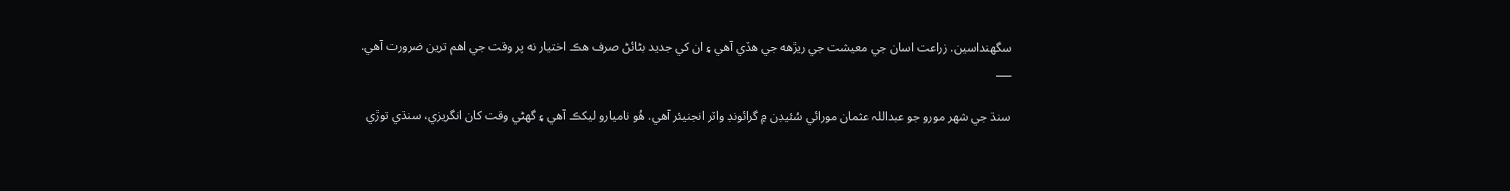سگهنداسين. زراعت اسان جي معيشت جي ريڙهه جي هڏي آهي ۽ ان کي جديد بڻائڻ صرف هڪ اختيار نه پر وقت جي اهم ترين ضرورت آهي.
___

سنڌ جي شھر مورو جو عبداللہ عثمان مورائي سُئيڊن ۾ گرائونڊ واٽر انجنيئر آھي. ھُو ناميارو ليکڪ آھي ۽ گھڻي وقت کان انگريزي، سنڌي توڙي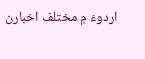اردوءَ ۾ مختلف اخبارن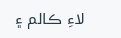لاءِ ڪالم ۽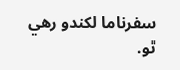سفرناما لکندو رھي ٿو.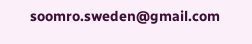soomro.sweden@gmail.com